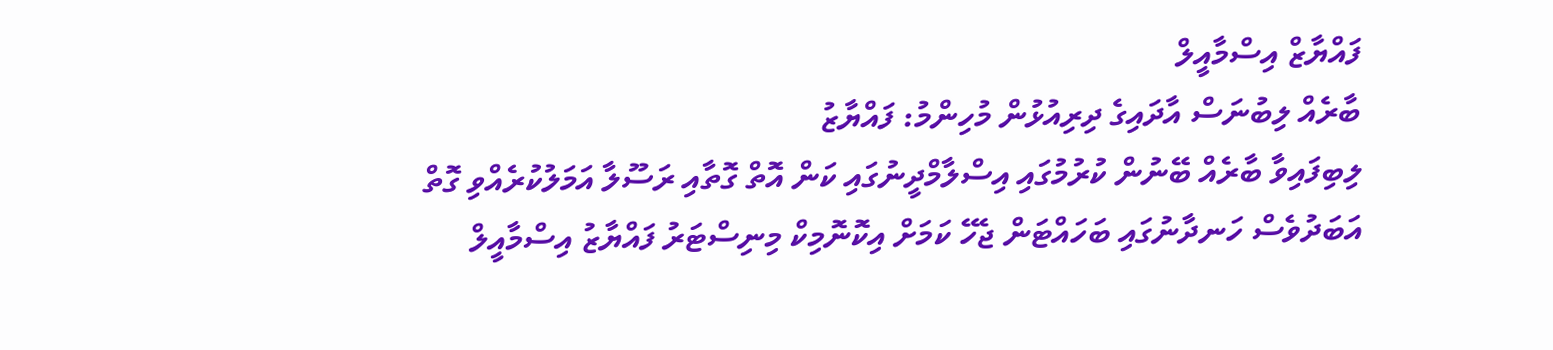ފައްޔާޒް އިސްމާއީލް
ބާރެއް ލިބުނަސް އާދައިގެ ދިރިއުޅުން މުހިންމު: ފައްޔާޒު
ލިބިފައިވާ ބާރެއް ބޭނުން ކުރުމުގައި އިސްލާމްދީނުގައި ކަން އޮތް ގޮތާއި ރަސޫލާ އަމަލުކުރެއްވި ގޮތް އަބަދުވެސް ހަނދާނުގައި ބަހައްޓަން ޖެހޭ ކަމަށް އިކޮނޮމިކް މިނިސްޓަރު ފައްޔާޒު އިސްމާއީލް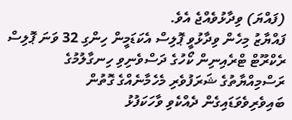(ފައްޔަ) ވިދާޅުވެއްޖެ އެވެ.
ފައްޔާޒު މިހެން ވިދާޅުވީ ޕޮލިސް އެކަޑަމީން ހިންގި 32 ވަނަ ޕޮލިސް ރެކްރޫޓް ޓްރެއިނިން ކޯހުގެ ދަސްވެނިވި ހިނގާލުމުގެ ރަސްމިއްޔާތުގެ ޝަރަފުވެރި މެހެމާނެއްގެ ގޮތުން ބައިވެރިވެވަޑައިގެން ދެއްކެވި ވާހަކަފުޅު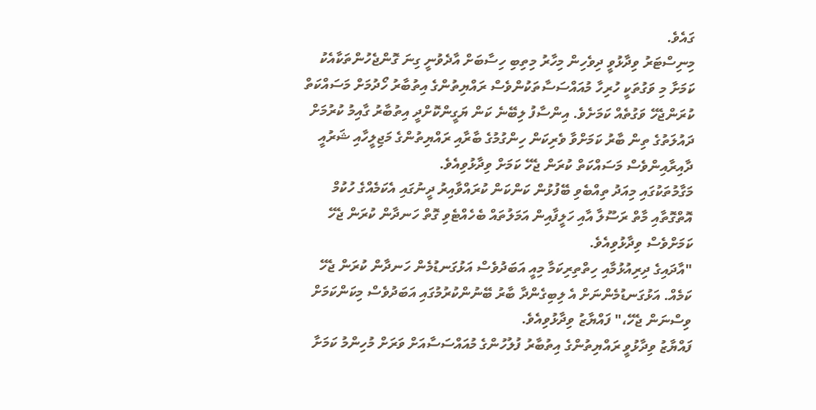ގައެވެ.
މިނިސްޓަރު ވިދާޅުވީ ދިވެހިން މިހާރު މިތިބި ހިސާބަށް އާދެވުނީ ގިނަ ގޮންޖެހުންތަކާއެކު ކަމަށާ މި ވަގުތަކީ ހުރިހާ މުއައްސަސާތަކުންވެސް ރައްޔިތުންގެ އިތުބާރު ހޯދުމަށް މަސައްކަތް ކުރަންޖެހޭ ވަގުތެއް ކަމަށެވެ. އިންސާފު ލިބޭނެ ކަން ޔަގީންކޮށްދީ އިތުބާރު ގާއިމު ކުރުމަށް ދައުލަތުގެ ތިން ބާރު ކަމަށްވާ ވެރިކަން ހިންގުމުގެ ބާރާއި ރައްޔިތުންގެ މަޖިލީހާއި ޝަރުއީ ދާއިރާއިންވެސް މަސައްކަތް ކުރަން ޖެހޭ ކަމަށް ވިދާޅުވިއެވެ.
މަގާމުތަކުގައި މިއަދު ތިއްބެވި ބޭފުޅުން ކަންކަން ކުރައްވާއިރު ދީނުގައި އެކަމެއްގެ ހުކުމް އޮތްގޮތާއި މާތް ރަސޫލާ އާއި ހަލީފާއިން އަމަލުތައް ބެހެއްޓެވި ގޮތް ހަނދާން ކުރަން ޖެހޭ ކަމަށްވެސް ވިދާޅުވިއެވެ.
"އާދައިގެ ދިރިއުޅުމާއި ހިތްތިރިކަމާ މިއީ އަބަދުވެސް އަޅުގަނޑުމެން ހަނދާން ކުރަން ޖެހޭ ކަމެއް. އަޅުގަނޑުމެންނަށް އެ ލިބިގެންދާ ބާރު ބޭނުންކުރުމުގައި އަބަދުވެސް މިކަންކަމަށް ވިސްނަން ޖެހޭ،" ފައްޔާޒު ވިދާޅުވިއެވެ.
ފައްޔާޒު ވިދާޅުވީ ރައްޔިތުންގެ އިތުބާރު ފުލުހުންގެ މުއައްސަސާއަށް ވަރަށް މުހިންމު ކަމަށާ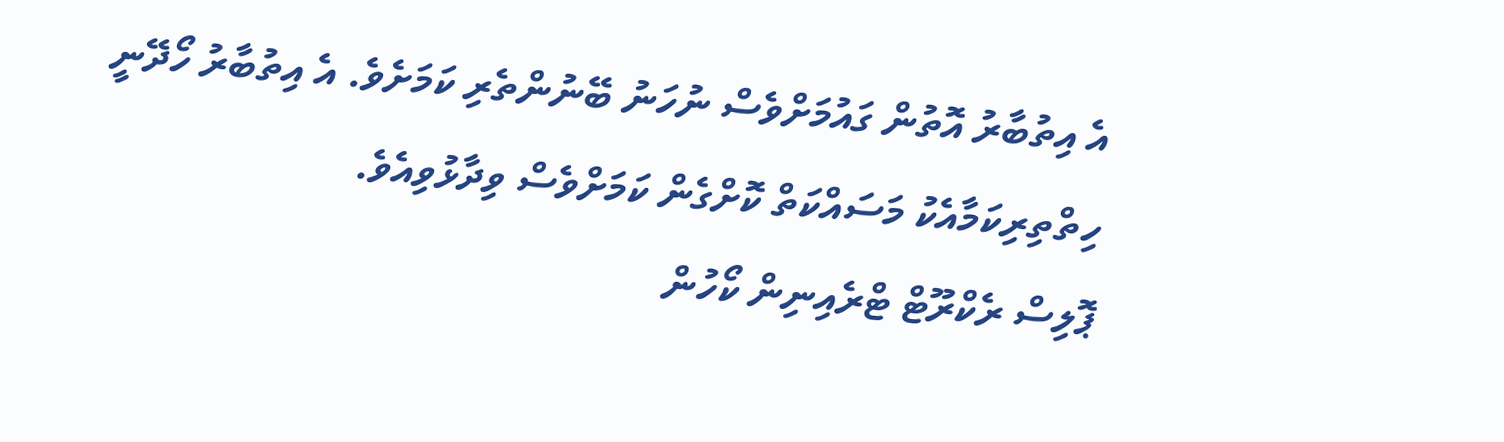އެ އިތުބާރު އޮތުން ގައުމަށްވެސް ނުހަނު ބޭނުންތެރި ކަމަށެވެ. އެ އިތުބާރު ހޯދޭނީ ހިތްތިރިކަމާއެކު މަސައްކަތް ކޮށްގެން ކަމަށްވެސް ވިދާޅުވިއެވެ.
ޕޮލިސް ރެކްރޫޓް ޓްރެއިނިން ކޯހުން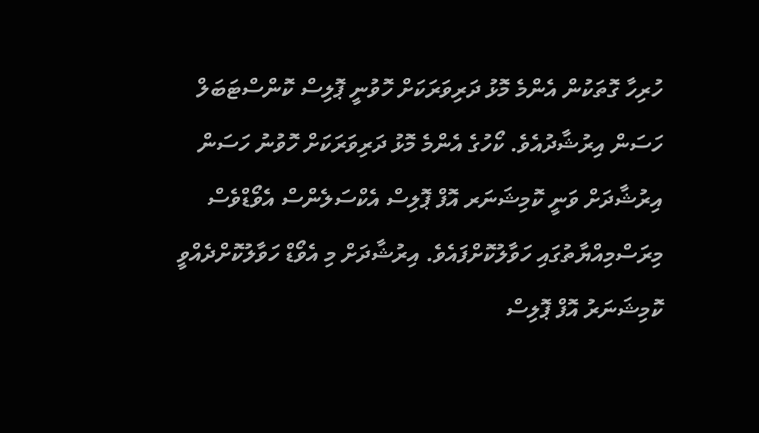ހުރިހާ ގޮތަކުން އެންމެ މޮޅު ދަރިވަރަކަށް ހޮވުނީ ޕޮލިސް ކޮންސްޓަބަލް ހަސަން އިރުޝާދުއެވެ. ކޯހުގެ އެންމެ މޮޅު ދަރިވަރަކަށް ހޮވުނު ހަސަން އިރުޝާދަށް ވަނީ ކޮމިޝަނަރ އޮފް ޕޮލިސް އެކްސަލެންސް އެވޯޑްވެސް މިރަސްމިއްޔާތުގައި ހަވާލުކޮށްފައެވެ. އިރުޝާދަށް މި އެވޯޑް ހަވާލުކޮށްދެއްވީ ކޮމިޝަނަރު އޮފް ޕޮލިސް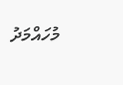މުހައްމަދު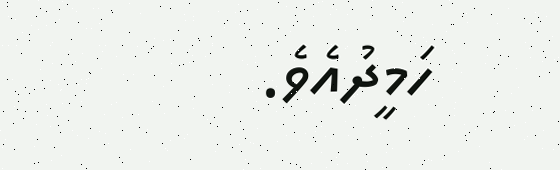ހަމީދުއެވެ.